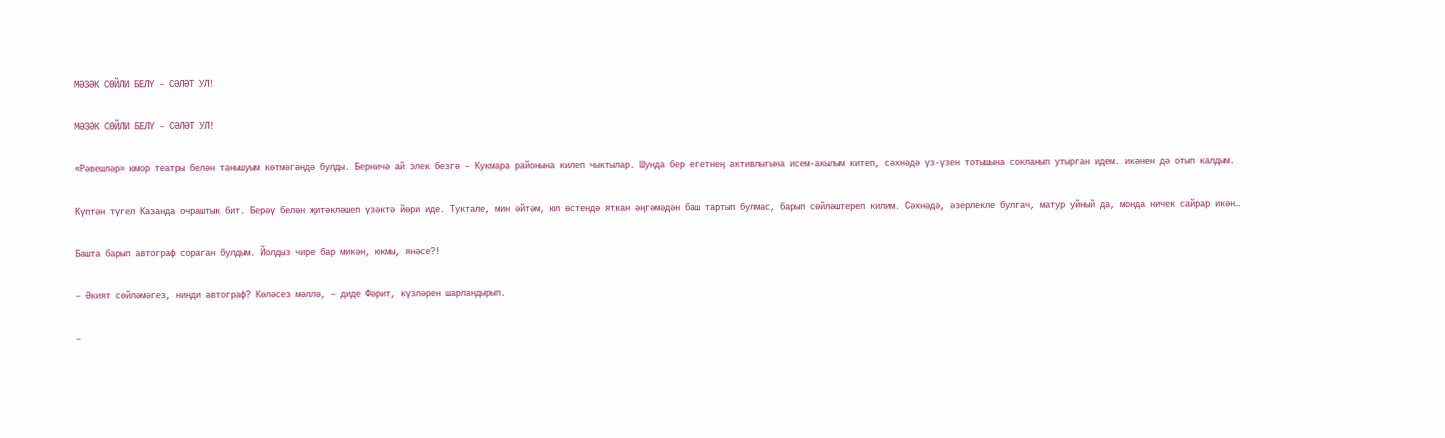МӘЗӘК СӨЙЛИ БЕЛҮ – СӘЛӘТ УЛ!

МӘЗӘК СӨЙЛИ БЕЛҮ – СӘЛӘТ УЛ!

«Рәвешләр» юмор театры белән танышуым көтмәгәндә булды. Берничә ай элек безгә – Кукмара районына килеп чыктылар. Шунда бер егетнең активлыгына исем-акылым китеп, сәхнәдә үз-үзен тотышына сокланып утырган идем. икәнен дә отып калдым.

Күптән түгел Казанда очраштык бит. Берәү белән җитәкләшеп үзәктә йөри иде. Туктале, мин әйтәм, юл өстендә яткан әңгәмәдән баш тартып булмас, барып сөйләштереп килим. Сәхнәдә, әзерлекле булгач, матур уйный да, монда ничек сайрар икән…

Башта барып автограф сораган булдым. Йолдыз чире бар микән, юкмы, янәсе?!

– Әкият сөйләмәгез, нинди автограф? Көләсез мәллә, – диде Фәрит, күзләрен шарландырып.

–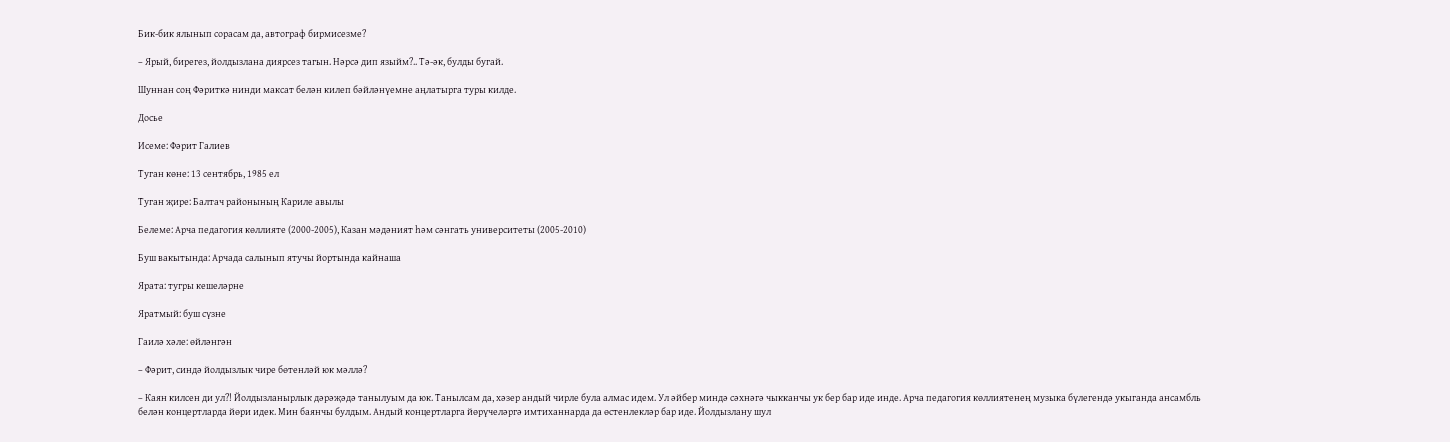Бик-бик ялынып сорасам да, автограф бирмисезме?

– Ярый, бирегез, йолдызлана диярсез тагын. Нәрсә дип языйм?.. Тә-әк, булды бугай.

Шуннан соң Фәриткә нинди максат белән килеп бәйләнүемне аңлатырга туры килде.

Досье

Исеме: Фәрит Галиев

Туган көне: 13 сентябрь, 1985 ел

Туган җире: Балтач районының Кариле авылы

Белеме: Арча педагогия көллияте (2000-2005), Казан мәдәният һәм сәнгать университеты (2005-2010)

Буш вакытында: Арчада салынып ятучы йортында кайнаша

Ярата: тугры кешеләрне

Яратмый: буш сүзне

Гаилә хәле: өйләнгән

– Фәрит, синдә йолдызлык чире бөтенләй юк мәллә?

– Каян килсен ди ул?! Йолдызланырлык дәрәҗәдә танылуым да юк. Танылсам да, хәзер андый чирле була алмас идем. Ул әйбер миндә сәхнәгә чыкканчы ук бер бар иде инде. Арча педагогия көллиятенең музыка бүлегендә укыганда ансамбль белән концертларда йөри идек. Мин баянчы булдым. Андый концертларга йөрүчеләргә имтиханнарда да өстенлекләр бар иде. Йолдызлану шул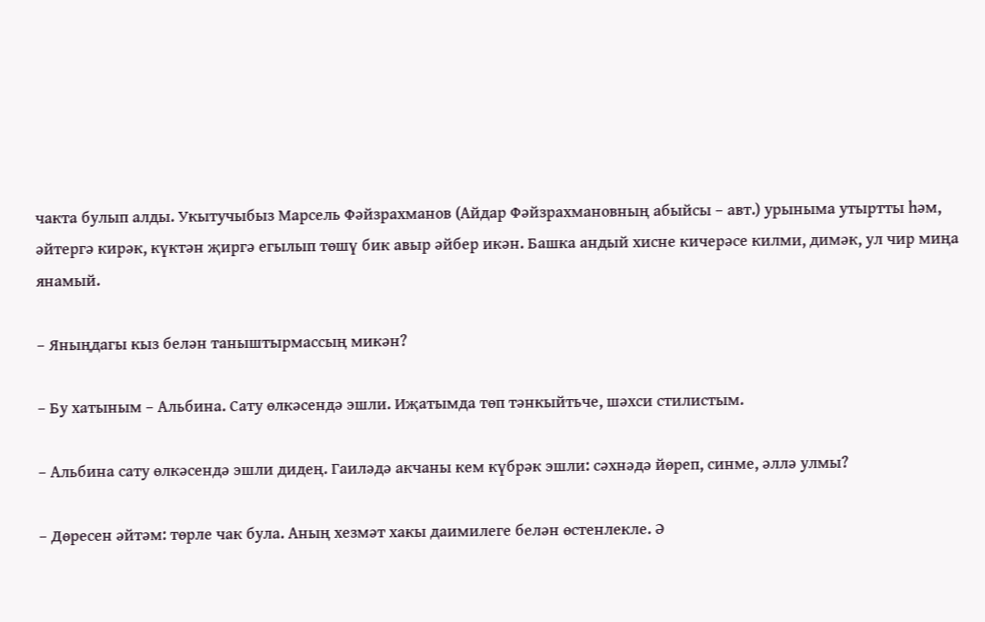чакта булып алды. Укытучыбыз Марсель Фәйзрахманов (Айдар Фәйзрахмановның абыйсы – авт.) урыныма утыртты һәм, әйтергә кирәк, күктән җиргә егылып төшү бик авыр әйбер икән. Башка андый хисне кичерәсе килми, димәк, ул чир миңа янамый.

– Яныңдагы кыз белән таныштырмассың микән?

– Бу хатыным – Альбина. Сату өлкәсендә эшли. Иҗатымда төп тәнкыйтьче, шәхси стилистым.

– Альбина сату өлкәсендә эшли дидең. Гаиләдә акчаны кем күбрәк эшли: сәхнәдә йөреп, синме, әллә улмы?

– Дөресен әйтәм: төрле чак була. Аның хезмәт хакы даимилеге белән өстенлекле. Ә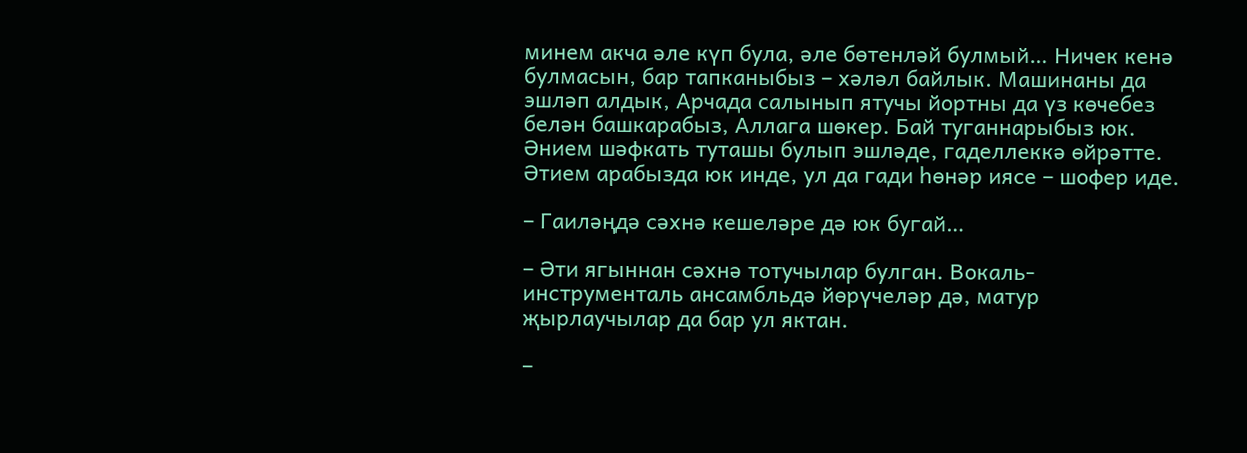минем акча әле күп була, әле бөтенләй булмый… Ничек кенә булмасын, бар тапканыбыз – хәләл байлык. Машинаны да эшләп алдык, Арчада салынып ятучы йортны да үз көчебез белән башкарабыз, Аллага шөкер. Бай туганнарыбыз юк. Әнием шәфкать туташы булып эшләде, гаделлеккә өйрәтте. Әтием арабызда юк инде, ул да гади һөнәр иясе – шофер иде.

– Гаиләңдә сәхнә кешеләре дә юк бугай…

– Әти ягыннан сәхнә тотучылар булган. Вокаль-инструменталь ансамбльдә йөрүчеләр дә, матур җырлаучылар да бар ул яктан.

–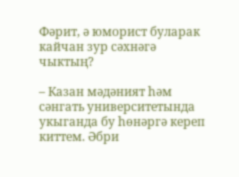Фәрит, ә юморист буларак кайчан зур сәхнәгә чыктың?

– Казан мәдәният һәм сәнгать университетында укыганда бу һөнәргә кереп киттем. Әбри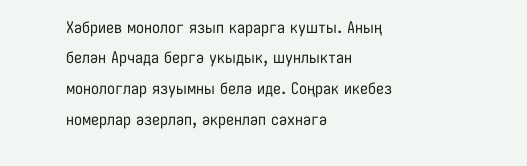Хәбриев монолог язып карарга кушты. Аның белән Арчада бергә укыдык, шунлыктан монологлар язуымны белә иде. Соңрак икебез номерлар әзерләп, әкренләп сәхнәгә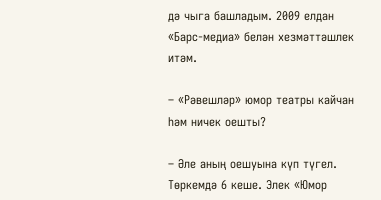дә чыга башладым. 2009 елдан «Барс-медиа» белән хезмәттәшлек итәм.

– «Рәвешләр» юмор театры кайчан һәм ничек оешты?

– Әле аның оешуына күп түгел. Төркемдә 6 кеше. Элек «Юмор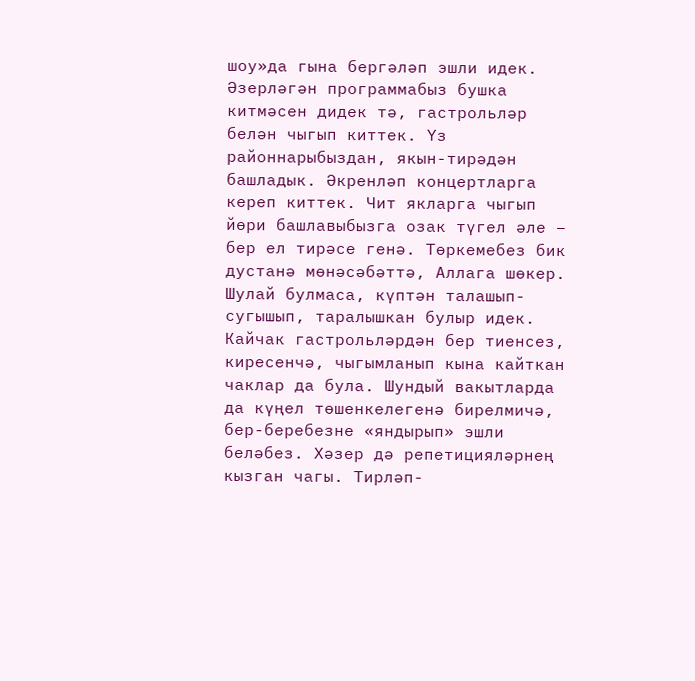шоу»да гына бергәләп эшли идек. Әзерләгән программабыз бушка китмәсен дидек тә, гастрольләр белән чыгып киттек. Үз районнарыбыздан, якын-тирәдән башладык. Әкренләп концертларга кереп киттек. Чит якларга чыгып йөри башлавыбызга озак түгел әле – бер ел тирәсе генә. Төркемебез бик дустанә мөнәсәбәттә, Аллага шөкер. Шулай булмаса, күптән талашып-сугышып, таралышкан булыр идек. Кайчак гастрольләрдән бер тиенсез, киресенчә, чыгымланып кына кайткан чаклар да була. Шундый вакытларда да күңел төшенкелегенә бирелмичә, бер-беребезне «яндырып» эшли беләбез. Хәзер дә репетицияләрнең кызган чагы. Тирләп-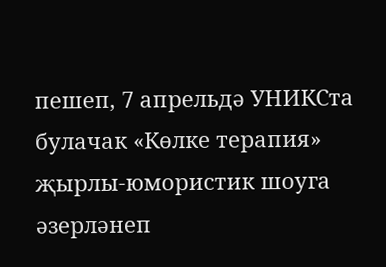пешеп, 7 апрельдә УНИКСта булачак «Көлке терапия» җырлы-юмористик шоуга әзерләнеп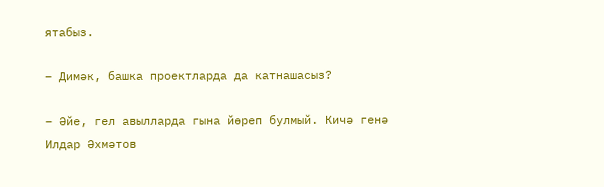ятабыз.

– Димәк, башка проектларда да катнашасыз?

– Әйе, гел авылларда гына йөреп булмый. Кичә генә Илдар Әхмәтов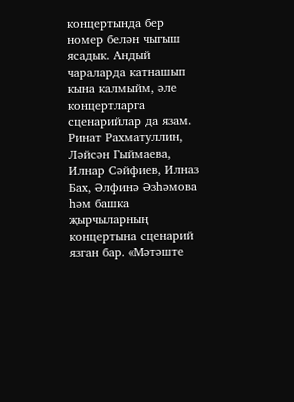концертында бер номер белән чыгыш ясадык. Андый чараларда катнашып кына калмыйм, әле концертларга сценарийлар да язам. Ринат Рахматуллин, Ләйсән Гыймаева, Илнар Сәйфиев, Илназ Бах, Әлфинә Әзһәмова һәм башка җырчыларның концертына сценарий язган бар. «Мәтәште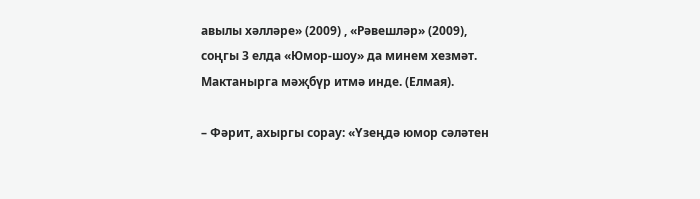авылы хәлләре» (2009) , «Рәвешләр» (2009), соңгы 3 елда «Юмор-шоу» да минем хезмәт. Мактанырга мәҗбүр итмә инде. (Елмая).

– Фәрит, ахыргы сорау: «Үзеңдә юмор сәләтен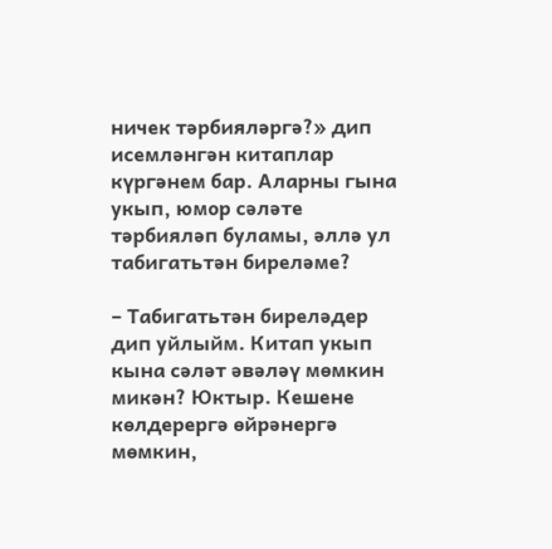ничек тәрбияләргә?» дип исемләнгән китаплар күргәнем бар. Аларны гына укып, юмор сәләте тәрбияләп буламы, әллә ул табигатьтән биреләме?

– Табигатьтән биреләдер дип уйлыйм. Китап укып кына сәләт әвәләү мөмкин микән? Юктыр. Кешене көлдерергә өйрәнергә мөмкин,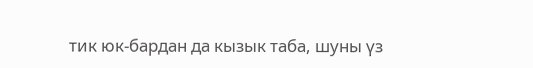тик юк-бардан да кызык таба, шуны үз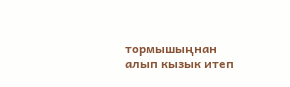тормышыңнан алып кызык итеп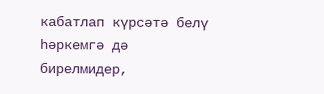кабатлап күрсәтә белү һәркемгә дә бирелмидер,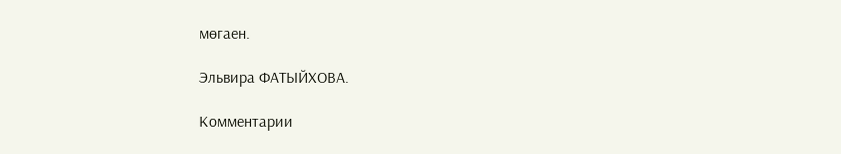мөгаен.

Эльвира ФАТЫЙХОВА.

Комментарии